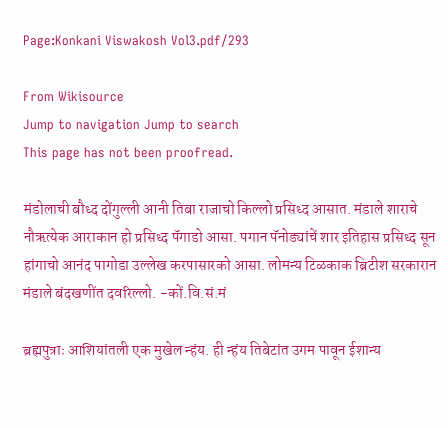Page:Konkani Viswakosh Vol3.pdf/293

From Wikisource
Jump to navigation Jump to search
This page has not been proofread.

मंडोलाची बौध्द दोंगुल्ली आनी तिबा राजाचो किल्लो प्रसिध्द आसात. मंडाले शाराचे नौऋत्येक आराकान हो प्रसिध्द पॅगाडो आसा. पगान पॅनोड्यांचें शार इतिहास प्रसिध्द सून हांगाचो आनंद पागोडा उल्लेख करपासारको आसा. लोमन्य टिळकाक ब्रिटीश सरकारान मंडाले बंदखणींत दवरिल्लो. -कों.वि.सं.मं

ब्रह्मपुत्राः आशियांतली एक मुखेल न्हंय. ही न्हंय तिबेटांत उगम पावून ईशान्य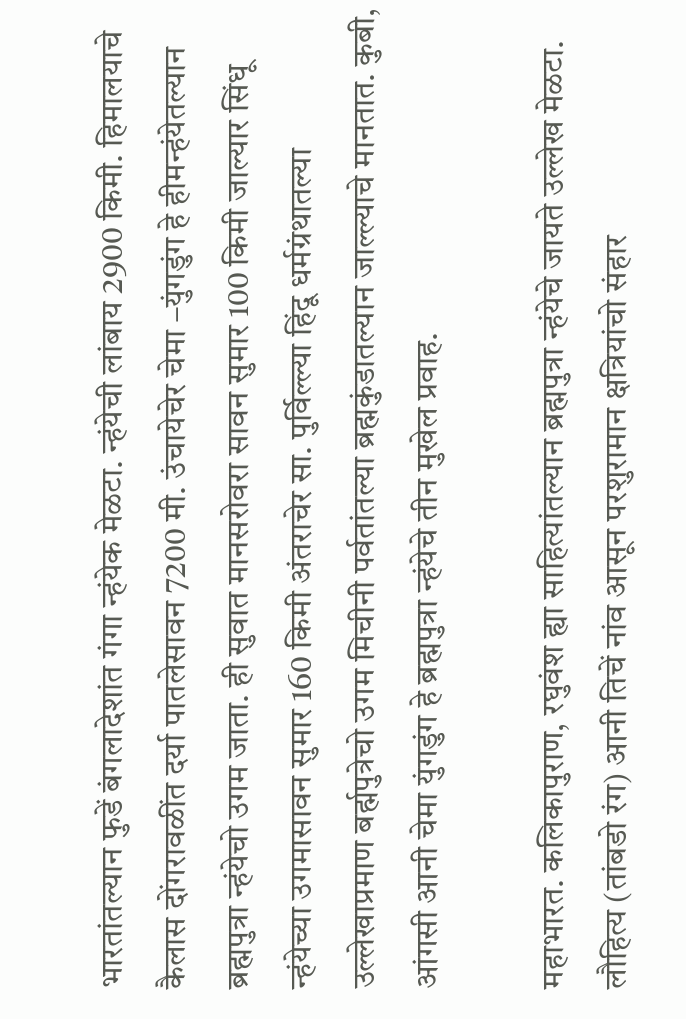भारतांतल्यान फुडें बंगलादेशांत गंगा न्हंयेक मेळटा. न्हंयेची लांबाय 2900 किमी. हिमालयाचे कैलास दोंगरावळींत दर्या पातलेसावन 7200 मी. उंचायेचेर चेमा –युंगडुंग हे हीमन्हंयेतल्यान ब्रह्मपुत्रा न्हंयेचो उगम जाता. ही सुवात मानसरोवरा सावन सुमार 100 किमी जाल्यार सिंधू न्हंयेच्या उगमासावन सुमार 160 किमी अंतराचेर सा. पुर्विल्ल्या हिंदू धर्मग्रंथातल्या उल्लेखाप्रमाण बर्ह्मपुत्रेचो उगम मिचीनी पर्वतांतल्या ब्रह्मकुंडातल्यान जाल्ल्याचे मानतात. कुबी, आंगसी आनी चेमा युंगडुंग हे ब्रह्मपुत्रा न्हंयेचे तीन मुखेल प्रवाह.

महाभारत. कलिकापुराण, रघुवंश ह्या साहित्यांतल्यान ब्रह्मपुत्रा न्हंयेचे जायते उल्लेख मेळटा. लौहित्य (तांबडो रंग) आनी तिचें नांव आसून परशुरामान क्षत्रियांचो संहार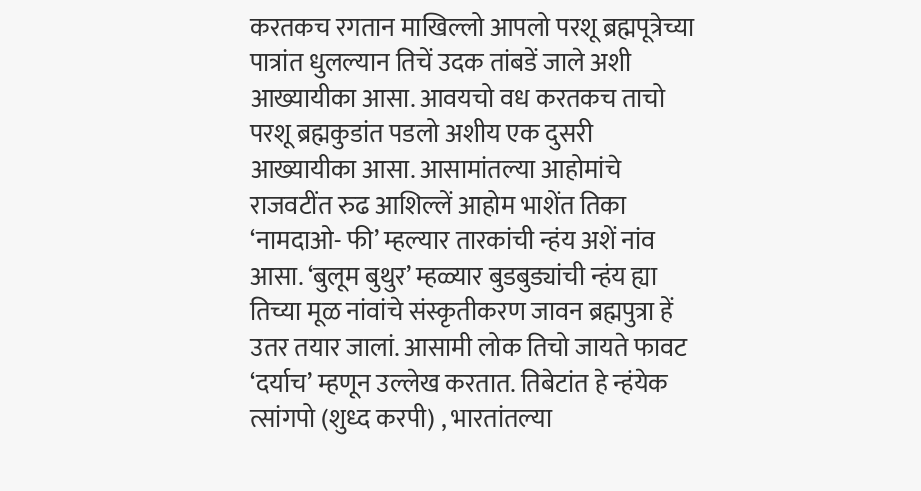करतकच रगतान माखिल्लो आपलो परशू ब्रह्मपूत्रेच्या पात्रांत धुलल्यान तिचें उदक तांबडें जाले अशी आख्यायीका आसा. आवयचो वध करतकच ताचो परशू ब्रह्मकुडांत पडलो अशीय एक दुसरी आख्यायीका आसा. आसामांतल्या आहोमांचे राजवटींत रुढ आशिल्लें आहोम भाशेंत तिका ‘नामदाओ- फी’ म्हल्यार तारकांची न्हंय अशें नांव आसा. ‘बुलूम बुथुर’ म्हळ्यार बुडबुड्यांची न्हंय ह्या तिच्या मूळ नांवांचे संस्कृतीकरण जावन ब्रह्मपुत्रा हें उतर तयार जालां. आसामी लोक तिचो जायते फावट ‘दर्याच’ म्हणून उल्लेख करतात. तिबेटांत हे न्हंयेक त्सांगपो (शुध्द करपी) , भारतांतल्या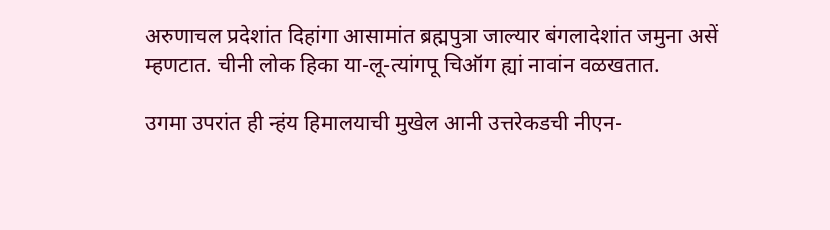अरुणाचल प्रदेशांत दिहांगा आसामांत ब्रह्मपुत्रा जाल्यार बंगलादेशांत जमुना असें म्हणटात. चीनी लोक हिका या-लू-त्यांगपू चिऑग ह्यां नावांन वळखतात.

उगमा उपरांत ही न्हंय हिमालयाची मुखेल आनी उत्तरेकडची नीएन-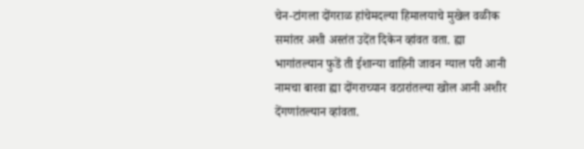चेन-टांगला दोंगराळ हांचेमदल्या हिमालयाचे मुखेल वळीक समांतर अशी अस्तंत उदेंत दिकेन व्हांवत वता. ह्या भागांतल्यान फुडें ती ईशान्या वाहिनी जावन ग्याल परी आनी नामचा बारवा ह्या दोंगराच्यान वठारांतल्या खोल आनी अशीर देंगणांतल्यान व्हांवता.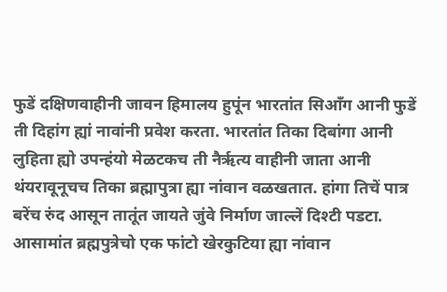फुडें दक्षिणवाहीनी जावन हिमालय हुपूंन भारतांत सिऑंग आनी फुडें ती दिहांग ह्यां नावांनी प्रवेश करता. भारतांत तिका दिबांगा आनी लुहिता ह्यो उपन्हंयो मेळटकच ती नैर्ऋत्य वाहीनी जाता आनी थंयरावूनूचच तिका ब्रह्मापुत्रा ह्या नांवान वळखतात. हांगा तिचें पात्र बरेंच रुंद आसून तातूंत जायते जुंवे निर्माण जाल्लें दिश्टी पडटा. आसामांत ब्रह्मपुत्रेचो एक फांटो खेरकुटिया ह्या नांवान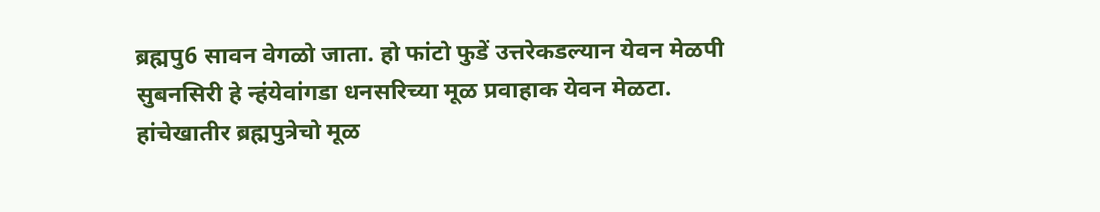ब्रह्मपु6 सावन वेगळो जाता. हो फांटो फुडें उत्तरेकडल्यान येवन मेळपी सुबनसिरी हे न्हंयेवांगडा धनसरिच्या मूळ प्रवाहाक येवन मेळटा. हांचेखातीर ब्रह्मपुत्रेचो मूळ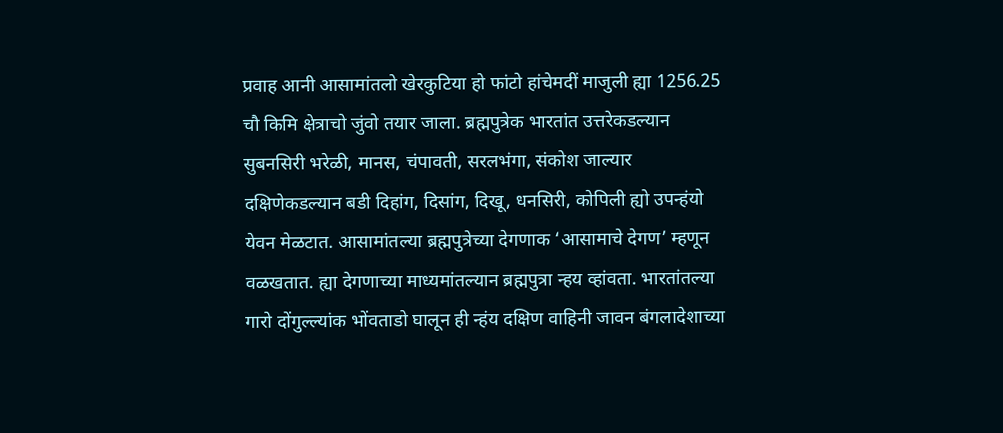प्रवाह आनी आसामांतलो खेरकुटिया हो फांटो हांचेमदीं माजुली ह्या 1256.25 चौ किमि क्षेत्राचो जुंवो तयार जाला. ब्रह्मपुत्रेक भारतांत उत्तरेकडल्यान सुबनसिरी भरेळी, मानस, चंपावती, सरलभंगा, संकोश जाल्यार दक्षिणेकडल्यान बडी दिहांग, दिसांग, दिखू, धनसिरी, कोपिली ह्यो उपन्हंयो येवन मेळटात. आसामांतल्या ब्रह्मपुत्रेच्या देगणाक ‘आसामाचे देगण’ म्हणून वळखतात. ह्या देगणाच्या माध्यमांतल्यान ब्रह्मपुत्रा न्हय व्हांवता. भारतांतल्या गारो दोंगुल्ल्यांक भोंवताडो घालून ही न्हंय दक्षिण वाहिनी जावन बंगलादेशाच्या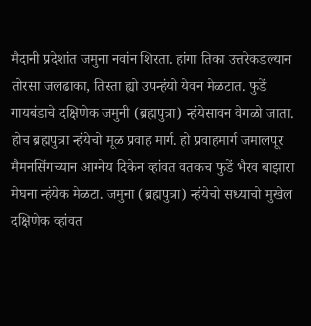मैदानी प्रदेशांत जमुना नवांन शिरता. हांगा तिका उत्तरेकडल्यान तोरसा जलढाका, तिस्ता ह्यो उपन्हंयो येवन मेळटात. फुडें गायबंडाचे दक्षिणेक जमुनी (ब्रह्मपुत्रा) न्हंयेसावन वेगळो जाता. होच ब्रह्मपुत्रा न्हंयेचो मूळ प्रवाह मार्ग. हो प्रवाहमार्ग जमालपूर मैमनसिंगच्यान आग्नेय दिकेन व्हांवत वतकच फुडें भैरव बाझारा मेघना न्हंयेक मेळटा. जमुना (ब्रह्मपुत्रा) न्हंयेचो सध्याचो मुखेल दक्षिणेक व्हांवत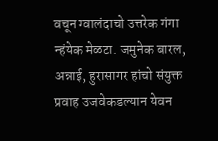वचून ग्वालंदाचो उत्तरेक गंगा न्हंयेक मेळटा. जमुनेक बारल, अन्नाई, हुरासागर हांचो संयुक्त प्रवाह उजवेकडल्यान येवन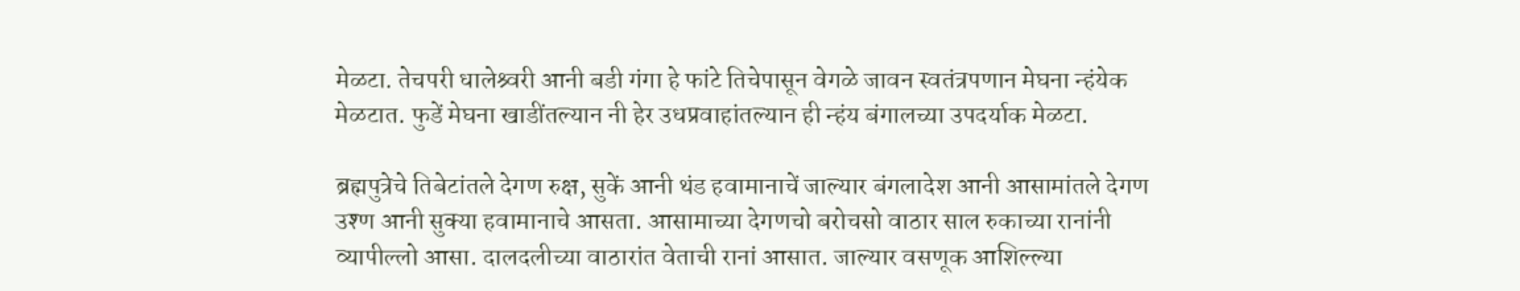मेळटा. तेचपरी धालेश्र्वरी आनी बडी गंगा हे फांटे तिचेपासून वेगळे जावन स्वतंत्रपणान मेघना न्हंयेक मेळटात. फुडें मेघना खाडींतल्यान नी हेर उधप्रवाहांतल्यान ही न्हंय बंगालच्या उपदर्याक मेळटा.

ब्रह्मपुत्रेचे तिबेटांतले देगण रुक्ष, सुकें आनी थंड हवामानाचें जाल्यार बंगलादेश आनी आसामांतले देगण उश्ण आनी सुक्या हवामानाचे आसता. आसामाच्या देगणचो बरोचसो वाठार साल रुकाच्या रानांनी व्यापील्लो आसा. दालदलीच्या वाठारांत वेताची रानां आसात. जाल्यार वसणूक आशिल्ल्या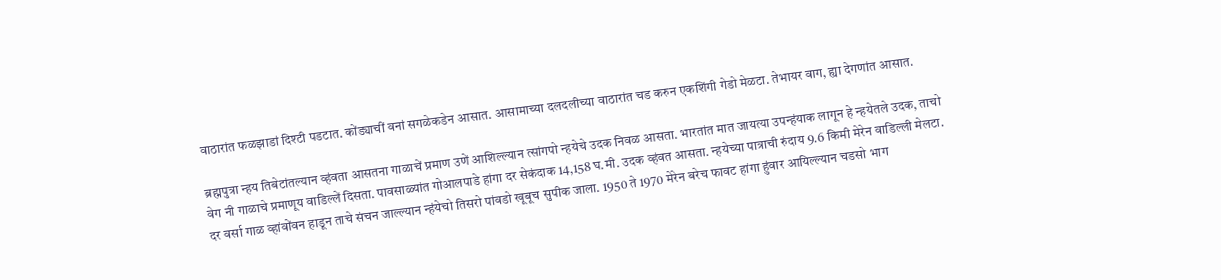वाठारांत फळझाडां दिश्टी पडटात. कोंड्याचीं वनां सगळेकडेन आसात. आसामाच्या दलदलीच्या वाठारांत चड करुन एकशिंगी गेडो मेळटा. तेभायर वाग, ह्या देगणांत आसात.

ब्रह्मपुत्रा न्हय तिबेटांतल्यान व्हंवता आसतना गाळाचें प्रमाण उणें आशिल्ल्यान त्सांगपो न्हयेचे उदक निवळ आसता. भारतांत मात जायत्या उपन्हंयाक लागून हे न्हयेतले उदक, ताचो वेग नी गाळाचे प्रमाणूय वाडिल्लें दिसता. पावसाळ्यांत गोआलपाडे हांगा दर सेकंदाक 14,158 घ.मी. उदक व्हंवत आसता. न्हयेच्या पात्राची रुंदाय 9.6 किमी मेरेन वाडिल्ली मेलटा. दर वर्सा गाळ व्हांवोंवन हाडून ताचे संचन जाल्ल्यान न्हंयेचो तिसरो पांवडो खूबूच सुपीक जाला. 1950 ते 1970 मेरेन बरेच फावट हांगा हुंवार आयिल्ल्यान चडसो भाग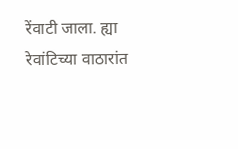रेंवाटी जाला. ह्या रेवांटिच्या वाठारांत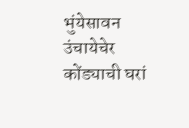भुंयेसावन उंचायेचेर कोंड्याची घरां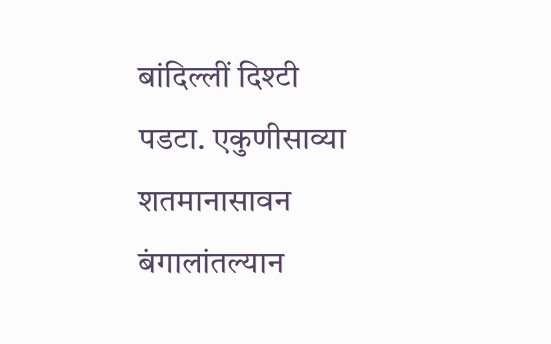बांदिल्लीं दिश्टी पडटा. एकुणीसाव्या शतमानासावन बंगालांतल्यान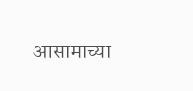आसामाच्या